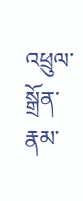འཕྲུལ་སྒྲོན་རྣམ་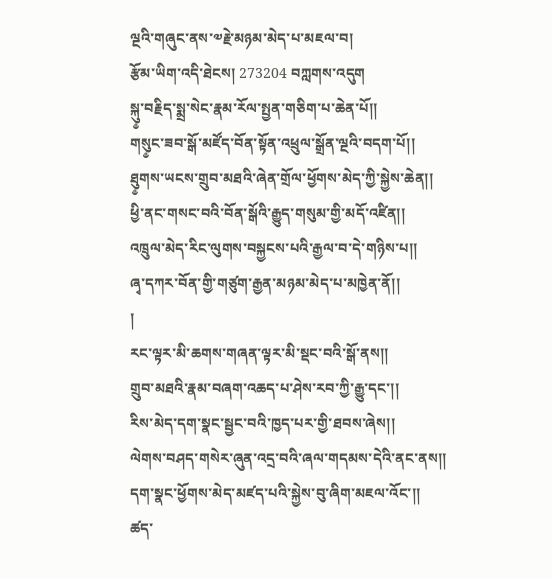ལྔའི་གཞུང་ནས་༧རྗེ་མཉམ་མེད་པ་མཇལ་བ།
རྩོམ་ཡིག་འདི་ཐེངས། 273204 བཀླགས་འདུག
སྐུ༵་བརྗིད་སྨྲ་སེང་རྣམ་རོལ་སྤྱན་གཅིག་པ་ཆེན་པོ།།
གསུ༵ང་ཟབ་སྒོ་མཛོད་བོན་སྟོན་འཕྲུལ་སྒྲོན་ལྔའི་བདག་པོ།།
ཐུ༵གས་ཡངས་གྲུབ་མཐའི་ཞེན་གྲོལ་ཕྱོགས་མེད་ཀྱི་སྐྱེས་ཆེན།།
ཕྱི་ནང་གསང་བའི་བོན་སྒོའི་རྒྱུད་གསུམ་གྱི་མདོ་འཛིན།།
འཁྲུལ་མེད་རིང་ལུགས་བསྐྱངས་པའི་རྒྱལ་བ་དེ་གཉིས་པ།།
ཞྭ་དཀར་བོན་གྱི་གཙུག་རྒྱན་མཉམ་མེད་པ་མཁྱེན་ནོ།།
།
རང་ལྟར་མི་ཆགས་གཞན་ལྟར་མི་སྡང་བའི་སྒོ་ནས།།
གྲུབ་མཐའི་རྣམ་བཞག་འཆད་པ་ཤེས་རབ་ཀྱི་རྒྱུ་དང་།།
རིས་མེད་དག་སྣང་སྦྱང་བའི་ཁྱད་པར་གྱི་ཐབས་ཞེས།།
ལེགས་བཤད་གསེར་ཞུན་འདྲ་བའི་ཞལ་གདམས་དེའི་ནང་ནས།།
དག་སྣང་ཕྱོགས་མེད་མཛད་པའི་སྐྱེས་བུ་ཞིག་མཇལ་འོང་།།
ཚད་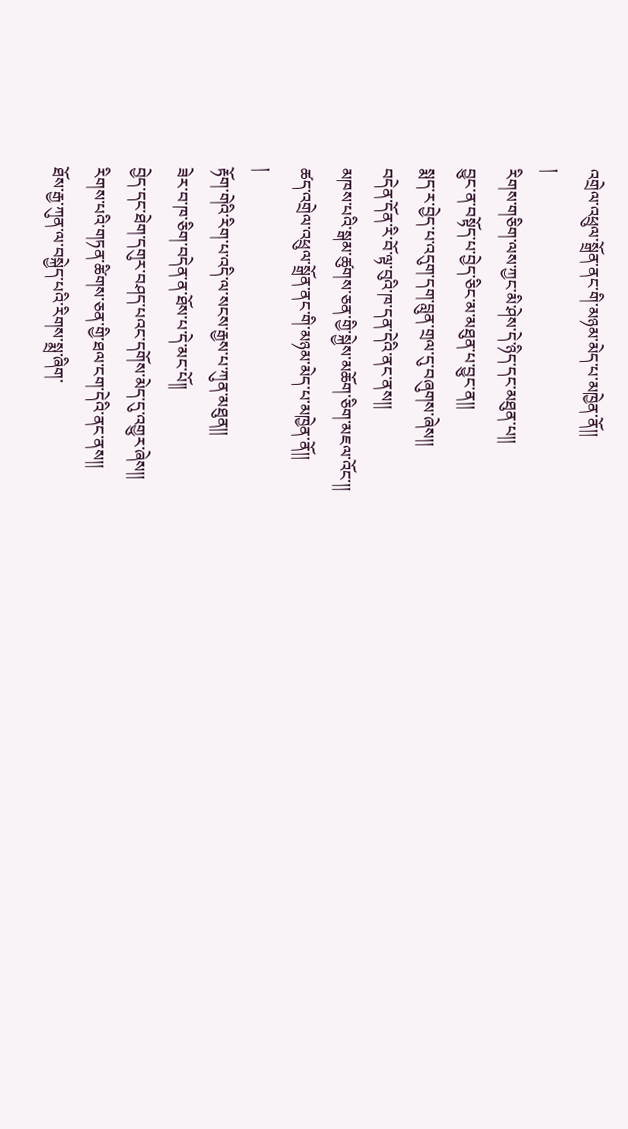འགྲེལ་འཕྲུལ་སྒྲོན་ནང་གི་མཉམ་མེད་པ་མཁྱེན་ནོ།།
།
རིགས་གཅིག་ལས་ཀྱང་མི་ཤེས་དེ་ཉིད་དང་མཐུན་པ།།
བྱུང་ན་བསྟོད་པ་བྱེད་ཅིང་མ་མཐུན་པ་བྱུང་ན།།
སྨད་ར་བྱེད་པ་འདུག་དག་བླུན་གྲལ་དུ་བཞུགས་ཞེས།།
བདེན་དོན་རི་བོ་ལྟ་བུའི་ཁ་དན་དེའི་ནང་ནས།།
མཁས་པའི་སྒམ་ཚུགས་ཅན་གྱི་སྐྱེས་མཆོག་ཅིག་མཇལ་འོང་།།
ཚད་འགྲེལ་འཕྲུལ་སྒྲོན་ནང་གི་མཉམ་མེད་པ་མཁྱེན་ནོ།།
།
རྟོག་གེའི་རིག་པ་འདི་ལ་སངས་རྒྱས་པ་ཀུན་མཐུན།།
ཟེར་བ་ཁ་ཅིག་བདེན་ན་ཐོས་པ་དེ་མང་པོ།།
བྱེད་དང་ཐེག་དགུར་བཤད་པའང་དགོས་མེད་དུ་འགྱུར་ཞེས།།
རིགས་པའི་གཏན་ཚིགས་ཅན་གྱི་ཐལ་ངག་དེའི་ནང་ནས།།
ཐོས་རྒྱ་ཀུན་ལ་བསྐྱེད་པའི་རིགས་སྨྲ་ཞིག་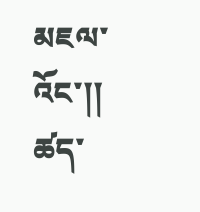མཇལ་འོང་།།
ཚད་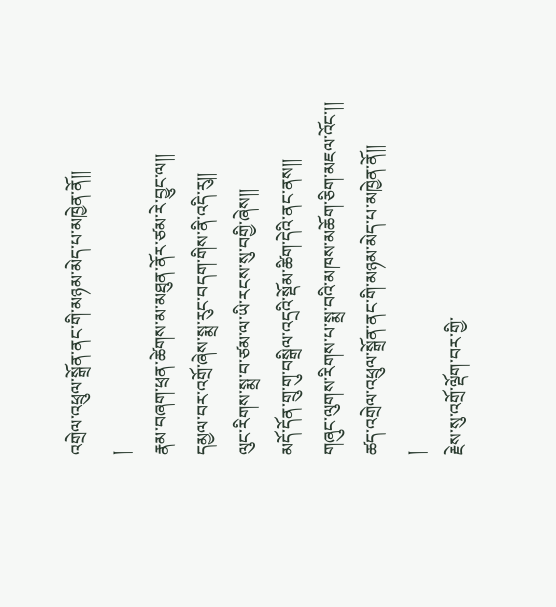འགྲེལ་འཕྲུལ་སྒྲོན་ནང་གི་མཉམ་མེད་པ་མཁྱེན་ནོ།།
།
རྣམ་བཞག་ཕྲན་ཚེགས་མ་མཐུན་ནོར་ཙམ་རེ་བྱུང་ལ།།
དམྱལ་བར་འགྲོ་ཞེས་སྨྲ་རུང་བདག་གིས་ནི་འདི་རུ།།
ལུང་རིགས་སྨྲ་བ་ཙམ་ལ་ཡི་རངས་སུ་བགྱི་ཞེས།།
མདོ་དོན་གྲུ་གུ་བསྒྲིལ་འདྲའི་སྡོམ་ཚིག་དེའི་ནང་ནས།།
གཞུང་ལུགས་རིགས་པ་སྨྲ་བའི་མཁས་མཆོག་ཅིག་མཇལ་འོང་།།
ཚད་འགྲེལ་འཕྲུལ་སྒྲོན་ནང་གི་མཉམ་མེད་པ་མཁྱེན་ནོ།།
།
རྗེས་སུ་འགྲོ་ལྡོག་བར་གྱི་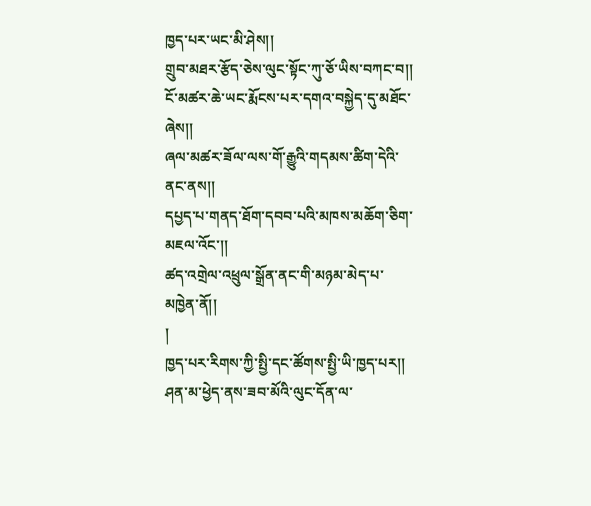ཁྱད་པར་ཡང་མི་ཤེས།།
གྲུབ་མཐར་རྩོད་ཅེས་ལུང་སྟོང་ཀུ་ཅོ་ཡིས་བཀང་བ།།
ངོ་མཚར་ཆེ་ཡང་རྨོངས་པར་དགའ་བསྐྱེད་དུ་མཐོང་ཞེས།།
ཞལ་མཚར་ཟོལ་ལས་གོ་རྒྱུའི་གདམས་ཚིག་དེའི་ནང་ནས།།
དཔྱད་པ་གནད་ཐོག་དབབ་པའི་མཁས་མཆོག་ཅིག་མཇལ་འོང་།།
ཚད་འགྲེལ་འཕྲུལ་སྒྲོན་ནང་གི་མཉམ་མེད་པ་མཁྱེན་ནོ།།
།
ཁྱད་པར་རིགས་ཀྱི་སྤྱི་དང་ཚོགས་སྤྱི་ཡི་ཁྱད་པར།།
ཤན་མ་ཕྱེད་ནས་ཟབ་མོའི་ལུང་དོན་ལ་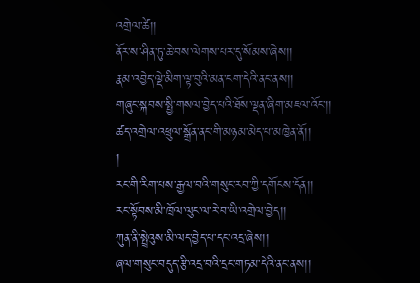འགྲེལ་ཚེ།།
ནོར་ས་ཤིན་ཏུ་ཆེ་བས་ལེགས་པར་དུ་སོམས་ཞེས།།
རྣམ་འབྱེད་ལྡེ་མིག་ལྟ་བུའི་མན་ངག་དེའི་ནང་ནས།།
གཞུང་སྐབས་སྤྱི་གསལ་བྱེད་པའི་ཐོས་ལྡན་ཞིག་མཇལ་འོང་།།
ཚད་འགྲེལ་འཕྲུལ་སྒྲོན་ནང་གི་མཉམ་མེད་པ་མཁྱེན་ནོ།།
།
རང་གི་རིག་པས་རྒྱལ་བའི་གསུང་རབ་ཀྱི་དགོངས་དོན།།
རང་སྟོབས་མི་ཁྲོལ་ལུང་ལ་རེ་བ་ཡི་འགྲེལ་བྱེད།།
ཀུན་ནི་སྤྲེའུས་མི་ལད་བྱེད་པ་དང་འདྲ་ཞེས།།
ཞལ་གསུང་བདུད་རྩི་འདྲ་བའི་དྲང་གཏམ་དེའི་ནང་ནས།།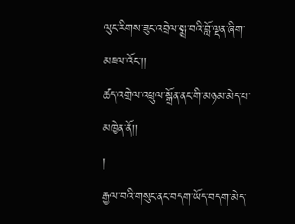ལུང་རིགས་ཟུང་འབྲེལ་སྨྲ་བའི་བློ་ལྡན་ཞིག་མཇལ་འོང་།།
ཚད་འགྲེལ་འཕྲུལ་སྒྲོན་ནང་གི་མཉམ་མེད་པ་མཁྱེན་ནོ།།
།
རྒྱལ་བའི་གསུང་ནང་བདག་ཡོད་བདག་མེད་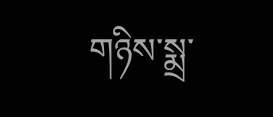གཉིས་སྨྲ་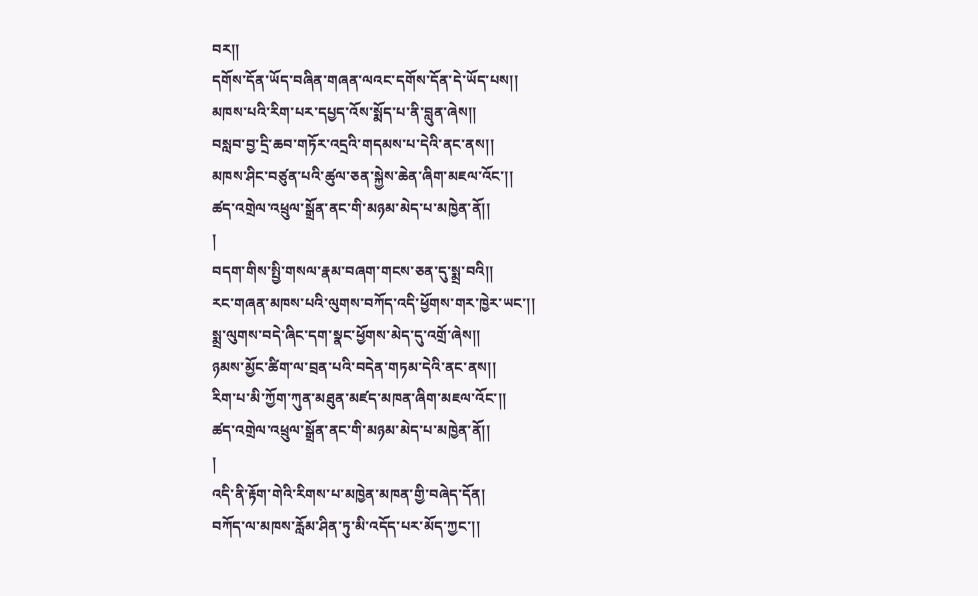བར།།
དགོས་དོན་ཡོད་བཞིན་གཞན་ལའང་དགོས་དོན་དེ་ཡོད་པས།།
མཁས་པའི་རིག་པར་དཔྱད་འོས་སྨོད་པ་ནི་བླུན་ཞེས།།
བསླབ་བྱ་དྲི་ཆབ་གཏོར་འདྲའི་གདམས་པ་དེའི་ནང་ནས།།
མཁས་ཤིང་བཙུན་པའི་ཚུལ་ཅན་སྐྱེས་ཆེན་ཞིག་མཇལ་འོང་།།
ཚད་འགྲེལ་འཕྲུལ་སྒྲོན་ནང་གི་མཉམ་མེད་པ་མཁྱེན་ནོ།།
།
བདག་གིས་སྤྱི་གསལ་རྣམ་བཞག་གངས་ཅན་དུ་སྨྲ་བའི།།
རང་གཞན་མཁས་པའི་ལུགས་བཀོད་འདི་ཕྱོགས་གར་ཁྱེར་ཡང་།།
སྨྲ་ལུགས་བདེ་ཞིང་དག་སྣང་ཕྱོགས་མེད་དུ་འགྲོ་ཞེས།།
ཉམས་མྱོང་ཚིག་ལ་བྲན་པའི་བདེན་གཏམ་དེའི་ནང་ནས།།
རིག་པ་མི་ཀྱོག་ཀུན་མཐུན་མཛད་མཁན་ཞིག་མཇལ་འོང་།།
ཚད་འགྲེལ་འཕྲུལ་སྒྲོན་ནང་གི་མཉམ་མེད་པ་མཁྱེན་ནོ།།
།
འདི་ནི་རྟོག་གེའི་རིགས་པ་མཁྱེན་མཁན་གྱི་བཞེད་དོན།
བཀོད་ལ་མཁས་རློམ་ཤིན་ཏུ་མི་འདོད་པར་མོད་ཀྱང་།།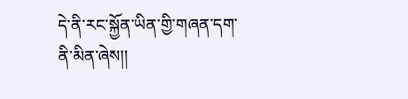དེ་ནི་རང་སྐྱོན་ཡིན་གྱི་གཞན་དག་ནི་མིན་ཞེས།།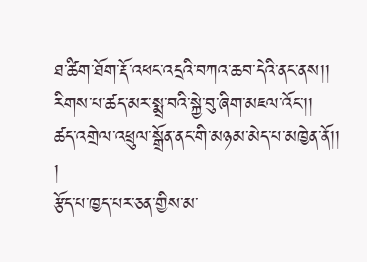ཐ་ཚིག་ཐོག་རྡོ་འཕང་འདྲའི་བཀའ་ཆབ་དེའི་ནང་ནས།།
རིགས་པ་ཚད་མར་སྨྲ་བའི་སྐྱེ་བུ་ཞིག་མཇལ་འོང་།།
ཚད་འགྲེལ་འཕྲུལ་སྒྲོན་ནང་གི་མཉམ་མེད་པ་མཁྱེན་ནོ།།
།
རྩོད་པ་ཁྱད་པར་ཅན་གྱིས་མ་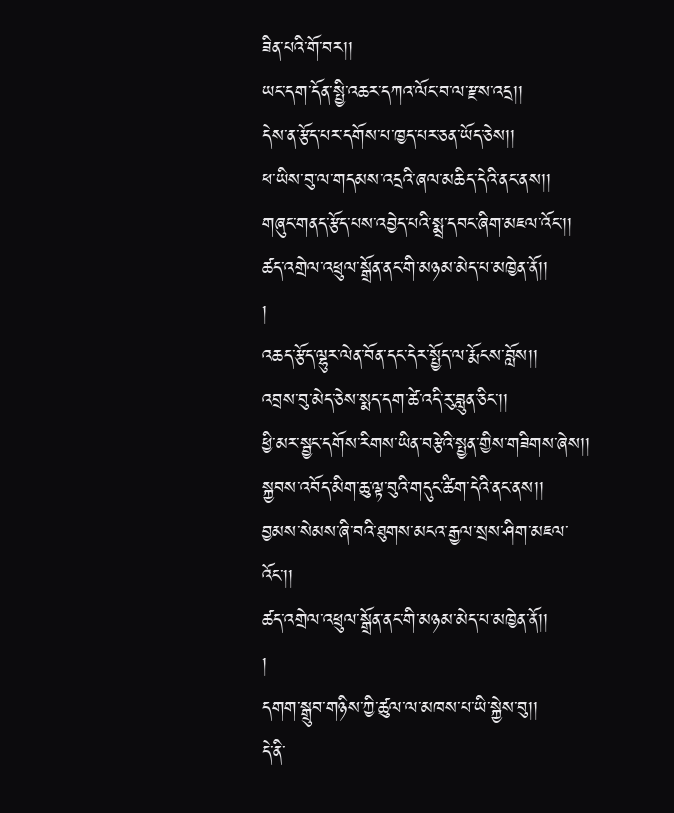ཟིན་པའི་གོ་བར།།
ཡང་དག་དོན་སྤྱི་འཆར་དཀའ་ལོང་བ་ལ་རྫས་འདྲ།།
དེས་ན་རྩོད་པར་དགོས་པ་ཁྱད་པར་ཅན་ཡོད་ཅེས།།
ཕ་ཡིས་བུ་ལ་གདམས་འདྲའི་ཞལ་མཆིད་དེའི་ནང་ནས།།
གཞུང་གནད་རྩོད་པས་འབྱེད་པའི་སྨྲ་དབང་ཞིག་མཇལ་འོང་།།
ཚད་འགྲེལ་འཕྲུལ་སྒྲོན་ནང་གི་མཉམ་མེད་པ་མཁྱེན་ནོ།།
།
འཆད་རྩོད་ལྷུར་ལེན་བོན་དང་དེར་སྤྱོད་ལ་རྨོངས་བློས།།
འབྲས་བུ་མེད་ཅེས་སྨད་དག་ཚེ་འདི་རུ་བླུན་ཅིང་།།
ཕྱི་མར་སྦྱང་དགོས་རིགས་ཡིན་བརྩེའི་སྤྱན་གྱིས་གཟིགས་ཞེས།།
སྐྱབས་འབོད་མིག་ཆུ་ལྟ་བུའི་གདུང་ཚིག་དེའི་ནང་ནས།།
བྱམས་སེམས་ཞི་བའི་ཐུགས་མངའ་རྒྱལ་སྲས་ཤིག་མཇལ་འོང་།།
ཚད་འགྲེལ་འཕྲུལ་སྒྲོན་ནང་གི་མཉམ་མེད་པ་མཁྱེན་ནོ།།
།
དགག་སྒྲུབ་གཉིས་ཀྱི་ཚུལ་ལ་མཁས་པ་ཡི་སྐྱེས་བུ།།
དེ་ནི་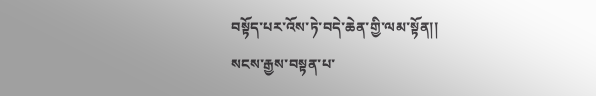བསྟོད་པར་འོས་ཏེ་བདེ་ཆེན་གྱི་ལམ་སྟོན།།
སངས་རྒྱས་བསྟན་པ་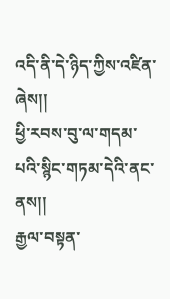འདི་ནི་དེ་ཉིད་ཀྱིས་འཛིན་ཞེས།།
ཕྱི་རབས་བུ་ལ་གདམ་པའི་སྙིང་གཏམ་དེའི་ནང་ནས།།
རྒྱལ་བསྟན་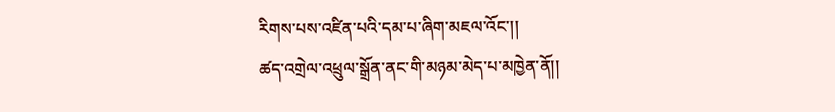རིགས་པས་འཛིན་པའི་དམ་པ་ཞིག་མཇལ་འོང་།།
ཚད་འགྲེལ་འཕྲུལ་སྒྲོན་ནང་གི་མཉམ་མེད་པ་མཁྱེན་ནོ།།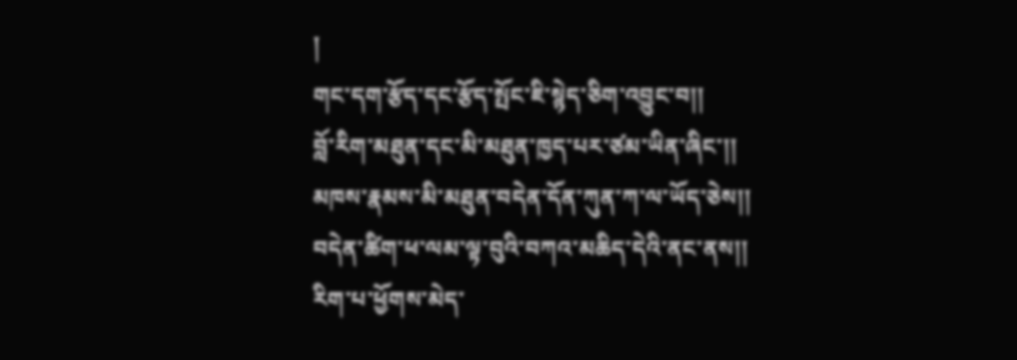།
གང་དག་རྩོད་དང་རྩོད་སྤོང་ཇི་སྙེད་ཅིག་འབྱུང་བ།།
བློ་རིག་མཐུན་དང་མི་མཐུན་ཁྱད་པར་ཙམ་ཡིན་ཞིང་།།
མཁས་རྣམས་མི་མཐུན་བདེན་དོན་ཀུན་ཀ་ལ་ཡོད་ཅེས།།
བདེན་ཚིག་ཕ་ལམ་ལྟ་བུའི་བཀའ་མཆིད་དེའི་ནང་ནས།།
རིག་པ་ཕྱོགས་མེད་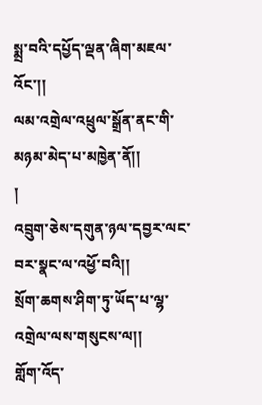སྨྲ་བའི་དཔྱོད་ལྡན་ཞིག་མཇལ་འོང་།།
ལམ་འགྲེལ་འཕྲུལ་སྒྲོན་ནང་གི་མཉམ་མེད་པ་མཁྱེན་ནོ།།
།
འབྲུག་ཅེས་དགུན་ཉལ་དབྱར་ལང་བར་སྣང་ལ་འཕྱོ་བའི།།
སྲོག་ཆགས་ཤིག་ཏུ་ཡོད་པ་ལྷ་འགྲེལ་ལས་གསུངས་ལ།།
གློག་འོད་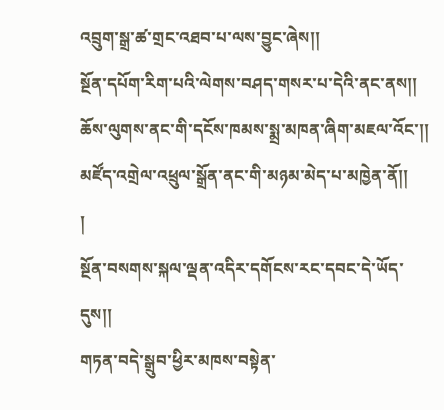འབྲུག་སྒྲ་ཚ་གྲང་འཐབ་པ་ལས་བྱུང་ཞེས།།
སྔོན་དཔོག་རིག་པའི་ལེགས་བཤད་གསར་པ་དེའི་ནང་ནས།།
ཆོས་ལུགས་ནང་གི་དངོས་ཁམས་སྨྲ་མཁན་ཞིག་མཇལ་འོང་།།
མཛོད་འགྲེལ་འཕྲུལ་སྒྲོན་ནང་གི་མཉམ་མེད་པ་མཁྱེན་ནོ།།
།
སྔོན་བསགས་སྐལ་ལྡན་འདིར་དགོངས་རང་དབང་དེ་ཡོད་དུས།།
གཏན་བདེ་སྒྲུབ་ཕྱིར་མཁས་བསྟེན་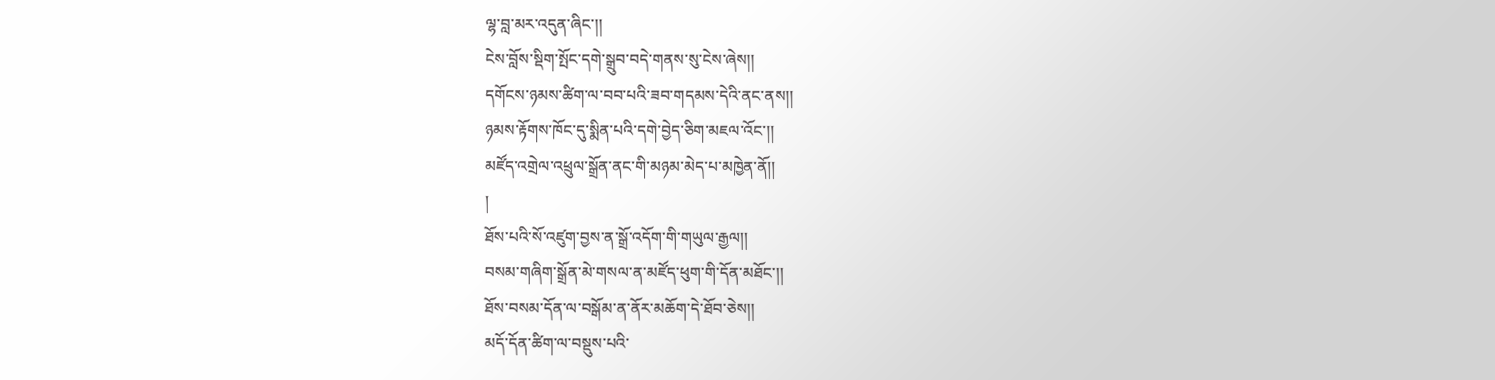ལྷ་བླ་མར་འདུན་ཞིང་།།
ངེས་བློས་སྡིག་སྤོང་དགེ་སྒྲུབ་བདེ་གནས་སུ་ངེས་ཞེས།།
དགོངས་ཉམས་ཚིག་ལ་བབ་པའི་ཟབ་གདམས་དེའི་ནང་ནས།།
ཉམས་རྟོགས་ཁོང་དུ་སྨིན་པའི་དགེ་བྱེད་ཅིག་མཇལ་འོང་།།
མཛོད་འགྲེལ་འཕྲུལ་སྒྲོན་ནང་གི་མཉམ་མེད་པ་མཁྱེན་ནོ།།
།
ཐོས་པའི་སོ་འཛུག་བྱས་ན་སྒྲོ་འདོག་གི་གཡུལ་རྒྱལ།།
བསམ་གཞིག་སྒྲོན་མེ་གསལ་ན་མཛོད་ཕུག་གི་དོན་མཐོང་།།
ཐོས་བསམ་དོན་ལ་བསྒོམ་ན་ནོར་མཆོག་དེ་ཐོབ་ཅེས།།
མདོ་དོན་ཚིག་ལ་བསྡུས་པའི་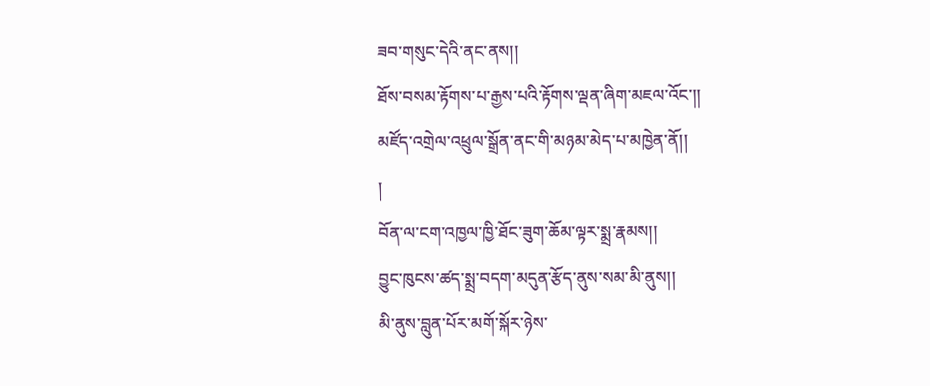ཟབ་གསུང་དེའི་ནང་ནས།།
ཐོས་བསམ་རྟོགས་པ་རྒྱས་པའི་རྟོགས་ལྡན་ཞིག་མཇལ་འོང་།།
མཛོད་འགྲེལ་འཕྲུལ་སྒྲོན་ནང་གི་མཉམ་མེད་པ་མཁྱེན་ནོ།།
།
བོན་ལ་ངག་འཁྱལ་ཁྱི་ཐོང་ཟུག་ཆོམ་ལྟར་སྨྲ་རྣམས།།
བྱུང་ཁུངས་ཚད་སྨྲ་བདག་མདུན་རྩོད་ནུས་སམ་མི་ནུས།།
མི་ནུས་བླུན་པོར་མགོ་སྐོར་ཉེས་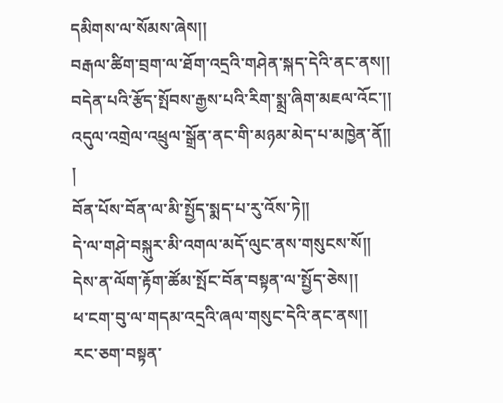དམིགས་ལ་སོམས་ཞེས།།
བརྒལ་ཚིག་བྲག་ལ་ཐོག་འདྲའི་གཤེན་སྐད་དེའི་ནང་ནས།།
བདེན་པའི་རྩོད་སྤོབས་རྒྱས་པའི་རིག་སྨྲ་ཞིག་མཇལ་འོང་།།
འདུལ་འགྲེལ་འཕྲུལ་སྒྲོན་ནང་གི་མཉམ་མེད་པ་མཁྱེན་ནོ།།
།
བོན་པོས་བོན་ལ་མི་སྤྱོད་སྨད་པ་རུ་འོས་ཏེ།།
དེ་ལ་གཤེ་བསྐུར་མི་འགལ་མདོ་ལུང་ནས་གསུངས་སོ།།
དེས་ན་ལོག་རྟོག་ཚོམ་སྤོང་བོན་བསྟན་ལ་སྤྱོད་ཅེས།།
ཕ་ངག་བུ་ལ་གདམ་འདྲའི་ཞལ་གསུང་དེའི་ནང་ནས།།
རང་ཅག་བསྟན་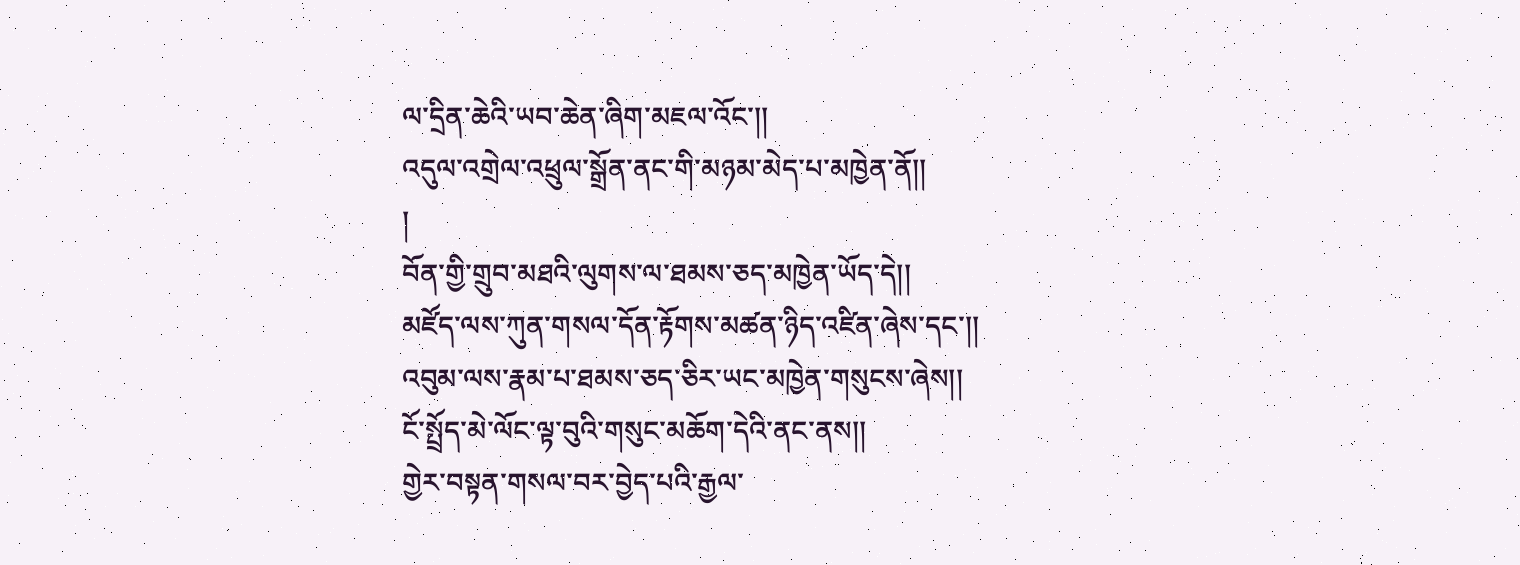ལ་དྲིན་ཆེའི་ཡབ་ཆེན་ཞིག་མཇལ་འོང་།།
འདུལ་འགྲེལ་འཕྲུལ་སྒྲོན་ནང་གི་མཉམ་མེད་པ་མཁྱེན་ནོ།།
།
བོན་གྱི་གྲུབ་མཐའི་ལུགས་ལ་ཐམས་ཅད་མཁྱེན་ཡོད་དེ།།
མཛོད་ལས་ཀུན་གསལ་དོན་རྟོགས་མཚན་ཉིད་འཛིན་ཞེས་དང་།།
འབུམ་ལས་རྣམ་པ་ཐམས་ཅད་ཅིར་ཡང་མཁྱེན་གསུངས་ཞེས།།
ངོ་སྤྲོད་མེ་ལོང་ལྟ་བུའི་གསུང་མཆོག་དེའི་ནང་ནས།།
གྱེར་བསྟན་གསལ་བར་བྱེད་པའི་རྒྱལ་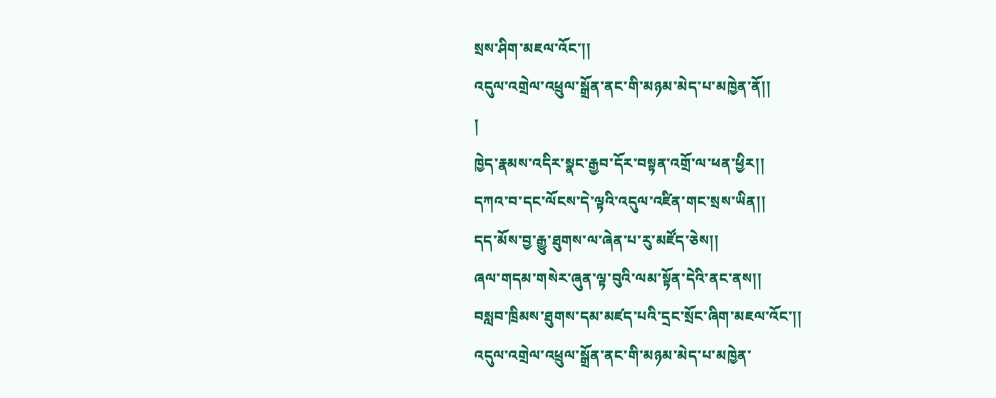སྲས་ཤིག་མཇལ་འོང་།།
འདུལ་འགྲེལ་འཕྲུལ་སྒྲོན་ནང་གི་མཉམ་མེད་པ་མཁྱེན་ནོ།།
།
ཁྱེད་རྣམས་འདིར་སྣང་རྒྱབ་དོར་བསྟན་འགྲོ་ལ་ཕན་ཕྱིར།།
དཀའ་བ་དང་ལོངས་དེ་ལྟའི་འདུལ་འཛིན་གང་སྲས་ཡིན།།
དད་མོས་བྱ་རྒྱུ་ཐུགས་ལ་ཞེན་པ་རུ་མཛོད་ཅེས།།
ཞལ་གདམ་གསེར་ཞུན་ལྟ་བུའི་ལམ་སྟོན་དེའི་ནང་ནས།།
བསླབ་ཁྲིམས་ཐུགས་དམ་མཛད་པའི་དྲང་སྲོང་ཞིག་མཇལ་འོང་།།
འདུལ་འགྲེལ་འཕྲུལ་སྒྲོན་ནང་གི་མཉམ་མེད་པ་མཁྱེན་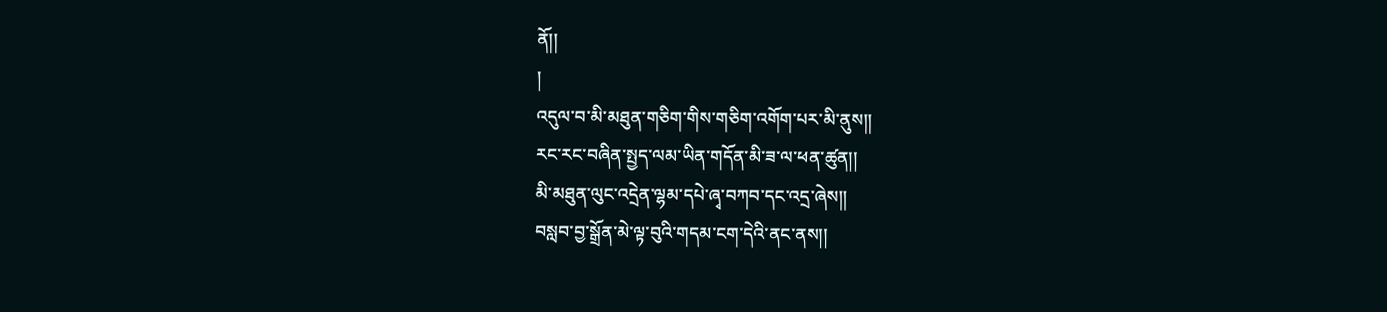ནོ།།
།
འདུལ་བ་མི་མཐུན་གཅིག་གིས་གཅིག་འགོག་པར་མི་ནུས།།
རང་རང་བཞིན་སྤྱད་ལམ་ཡིན་གདོན་མི་ཟ་ལ་ཕན་ཚུན།།
མི་མཐུན་ལུང་འདྲེན་ལྷམ་དཔེ་ཞྭ་བཀབ་དང་འདྲ་ཞེས།།
བསླབ་བྱ་སྒྲོན་མེ་ལྟ་བུའི་གདམ་ངག་དེའི་ནང་ནས།།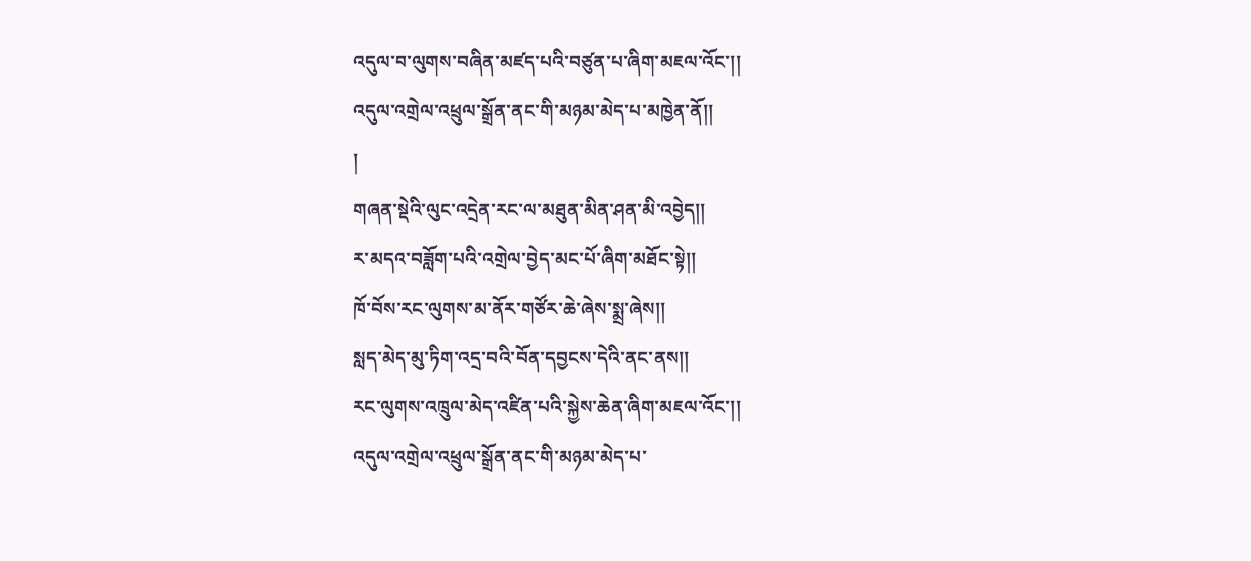འདུལ་བ་ལུགས་བཞིན་མཛད་པའི་བཙུན་པ་ཞིག་མཇལ་འོང་།།
འདུལ་འགྲེལ་འཕྲུལ་སྒྲོན་ནང་གི་མཉམ་མེད་པ་མཁྱེན་ནོ།།
།
གཞན་སྡེའི་ལུང་འདྲེན་རང་ལ་མཐུན་མིན་ཤན་མི་འབྱེད།།
ར་མདའ་བཟློག་པའི་འགྲེལ་བྱེད་མང་པོ་ཞིག་མཐོང་སྟེ།།
ཁོ་བོས་རང་ལུགས་མ་ནོར་གཙོར་ཆེ་ཞེས་སྨྲ་ཞེས།།
སླད་མེད་མུ་ཏིག་འདྲ་བའི་བོན་དབྱངས་དེའི་ནང་ནས།།
རང་ལུགས་འཁྲུལ་མེད་འཛིན་པའི་སྐྱེས་ཆེན་ཞིག་མཇལ་འོང་།།
འདུལ་འགྲེལ་འཕྲུལ་སྒྲོན་ནང་གི་མཉམ་མེད་པ་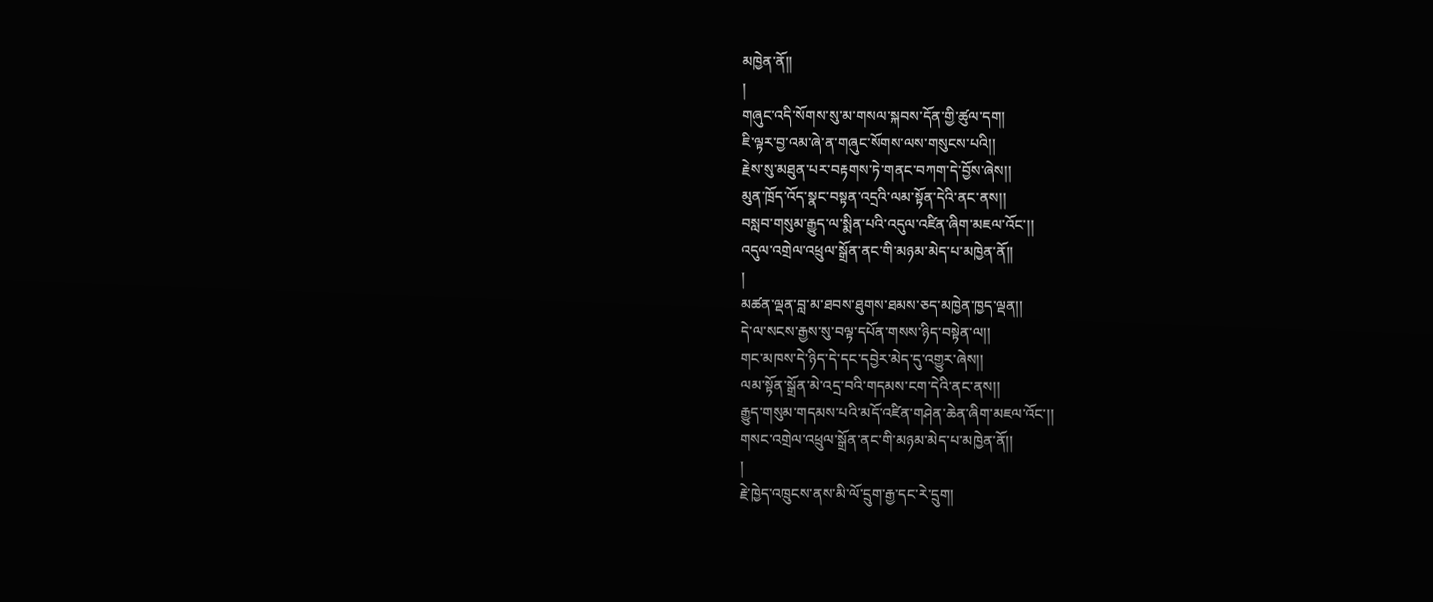མཁྱེན་ནོ།།
།
གཞུང་འདི་སོགས་སུ་མ་གསལ་སྐབས་དོན་གྱི་ཚུལ་དག།
ཇི་ལྟར་བྱ་འམ་ཞེ་ན་གཞུང་སོགས་ལས་གསུངས་པའི།།
རྗེས་སུ་མཐུན་པར་བརྟགས་ཏེ་གནང་བཀག་དེ་བྱོས་ཞེས།།
མུན་ཁྲོད་འོད་སྣང་བསྟན་འདྲའི་ལམ་སྟོན་དེའི་ནང་ནས།།
བསླབ་གསུམ་རྒྱུད་ལ་སྨིན་པའི་འདུལ་འཛིན་ཞིག་མཇལ་འོང་།།
འདུལ་འགྲེལ་འཕྲུལ་སྒྲོན་ནང་གི་མཉམ་མེད་པ་མཁྱེན་ནོ།།
།
མཚན་ལྡན་བླ་མ་ཐབས་ཐུགས་ཐམས་ཅད་མཁྱེན་ཁྱད་ལྡན།།
དེ་ལ་སངས་རྒྱས་སུ་བལྟ་དཔོན་གསས་ཉིད་བསྟེན་ལ།།
གང་མཁས་དེ་ཉིད་དེ་དང་དབྱེར་མེད་དུ་འགྱུར་ཞེས།།
ལམ་སྟོན་སྒྲོན་མེ་འདྲ་བའི་གདམས་ངག་དེའི་ནང་ནས།།
རྒྱུད་གསུམ་གདམས་པའི་མདོ་འཛིན་གཤེན་ཆེན་ཞིག་མཇལ་འོང་།།
གསང་འགྲེལ་འཕྲུལ་སྒྲོན་ནང་གི་མཉམ་མེད་པ་མཁྱེན་ནོ།།
།
རྗེ་ཁྱེད་འཁྲུངས་ནས་མི་ལོ་དྲུག་རྒྱ་དང་རེ་དྲུག།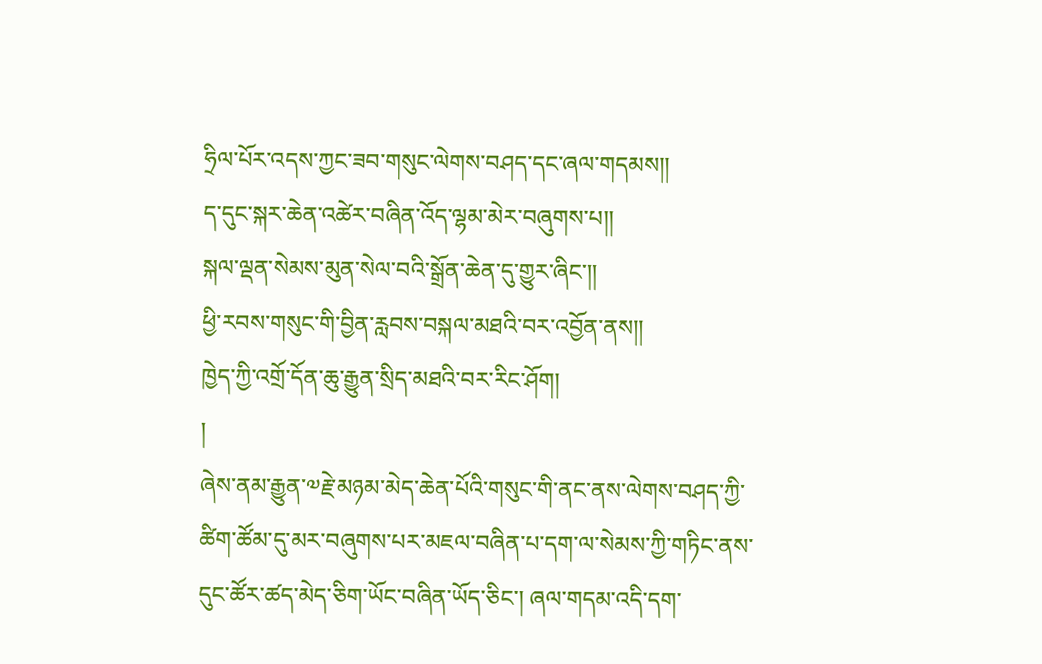ཧྲིལ་པོར་འདས་ཀྱང་ཟབ་གསུང་ལེགས་བཤད་དང་ཞལ་གདམས།།
ད་དུང་སྐར་ཆེན་འཚེར་བཞིན་འོད་ལྷམ་མེར་བཞུགས་པ།།
སྐལ་ལྡན་སེམས་མུན་སེལ་བའི་སྒྲོན་ཆེན་དུ་གྱུར་ཞིང་།།
ཕྱི་རབས་གསུང་གི་བྱིན་རླབས་བསྐལ་མཐའི་བར་འབྱོན་ནས།།
ཁྱེད་ཀྱི་འགྲོ་དོན་ཆུ་རྒྱུན་སྲིད་མཐའི་བར་རིང་ཤོག།
།
ཞེས་ནམ་རྒྱུན་༧རྗེ་མཉམ་མེད་ཆེན་པོའི་གསུང་གི་ནང་ནས་ལེགས་བཤད་ཀྱི་ཚིག་ཚོམ་དུ་མར་བཞུགས་པར་མཇལ་བཞིན་པ་དག་ལ་སེམས་ཀྱི་གཏིང་ནས་དུང་ཚོར་ཚད་མེད་ཅིག་ཡོང་བཞིན་ཡོད་ཅིང་། ཞལ་གདམ་འདི་དག་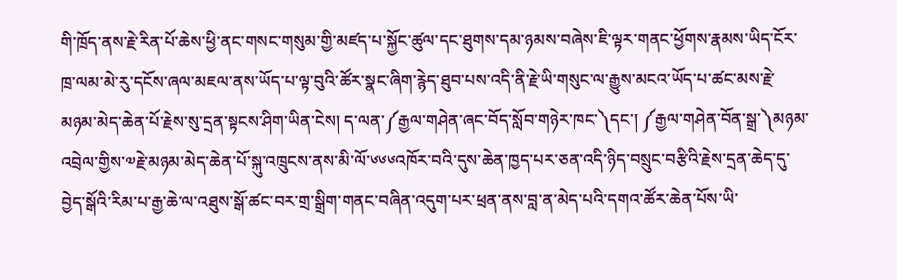གི་ཁྲོད་ནས་རྗེ་རིན་པོ་ཆེས་ཕྱི་ནང་གསང་གསུམ་གྱི་མཛད་པ་སྐྱོང་ཚུལ་དང་ཐུགས་དམ་ཉམས་བཞེས་ཇི་ལྟར་གནང་ཕྱོགས་རྣམས་ཡིད་ངོར་ཁྲ་ལམ་མེ་རུ་དངོས་ཞལ་མཇལ་ནས་ཡོད་པ་ལྟ་བུའི་ཚོར་སྣང་ཞིག་རྙེད་ཐུབ་པས་འདི་ནི་རྗེ་ཡི་གསུང་ལ་རྒྱུས་མངའ་ཡོད་པ་ཚང་མས་རྗེ་མཉམ་མེད་ཆེན་པོ་རྗེས་སུ་དྲན་སྟངས་ཤིག་ཡིན་ངེས། ད་ལན་༼རྒྱལ་གཤེན་ཞང་བོད་སློབ་གཉེར་ཁང་༽དང་། ༼རྒྱལ་གཤེན་བོན་སྒྲ་༽མཉམ་འབྲེལ་གྱིས་༧རྗེ་མཉམ་མེད་ཆེན་པོ་སྐུ་འཁྲུངས་ནས་མི་ལོ་༦༦༦འཁོར་བའི་དུས་ཆེན་ཁྱད་པར་ཅན་འདི་ཉིད་བསྲུང་བརྩིའི་རྗེས་དྲན་ཆེད་དུ་བྱེད་སྒོའི་རིམ་པ་རྒྱ་ཆེ་ལ་འཐུས་སྒོ་ཚང་བར་གྲ་སྒྲིག་གནང་བཞིན་འདུག་པར་ཕྲན་ནས་བླ་ན་མེད་པའི་དགའ་ཚོར་ཆེན་པོས་ཡི་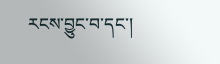རངས་བྱུང་བ་དང་།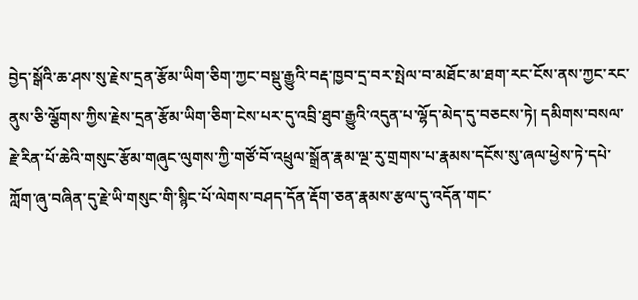བྱེད་སྒོའི་ཆ་ཤས་སུ་རྗེས་དྲན་རྩོམ་ཡིག་ཅིག་ཀྱང་བསྡུ་རྒྱུའི་བརྡ་ཁྱབ་དྲ་བར་སྤེལ་བ་མཐོང་མ་ཐག་རང་ངོས་ནས་ཀྱང་རང་ནུས་ཅི་ལྕོགས་ཀྱིས་རྗེས་དྲན་རྩོམ་ཡིག་ཅིག་ངེས་པར་དུ་འབྲི་ཐུབ་རྒྱུའི་འདུན་པ་ལྷོད་མེད་དུ་བཅངས་ཏེ། དམིགས་བསལ་རྗེ་རིན་པོ་ཆེའི་གསུང་རྩོམ་གཞུང་ལུགས་ཀྱི་གཙོ་བོ་འཕྲུལ་སྒྲོན་རྣམ་ལྔ་རུ་གྲགས་པ་རྣམས་དངོས་སུ་ཞལ་ཕྱེས་ཏེ་དཔེ་ཀློག་ཞུ་བཞིན་དུ་རྗེ་ཡི་གསུང་གི་སྙིང་པོ་ལེགས་བཤད་དོན་རྡོག་ཅན་རྣམས་རྩལ་དུ་འདོན་གང་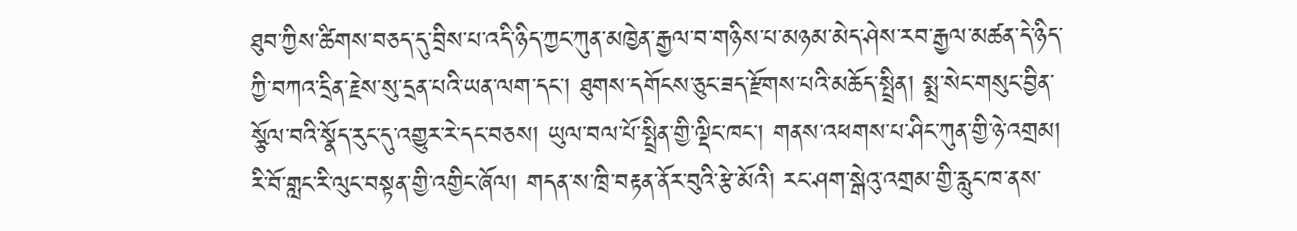ཐུབ་ཀྱིས་ཚིགས་བཅད་དུ་བྲིས་པ་འདི་ཉིད་ཀྱང་ཀུན་མཁྱེན་རྒྱལ་བ་གཉིས་པ་མཉམ་མེད་ཤེས་རབ་རྒྱལ་མཚན་དེ་ཉིད་ཀྱི་བཀའ་དྲིན་རྗེས་སུ་དྲན་པའི་ཡན་ལག་དང་། ཐུགས་དགོངས་ཅུང་ཟད་རྫོགས་པའི་མཆོད་སྤྲིན། སྨྲ་སེང་གསུང་བྱིན་སྩོལ་བའི་སྣོད་རུང་དུ་འགྱུར་རེ་དང་བཅས། ཡུལ་བལ་པོ་སྤྲིན་གྱི་ལྡིང་ཁང་། གནས་འཕགས་པ་ཤིང་ཀུན་གྱི་ཉེ་འགྲམ། རི་བོ་གླང་རི་ལུང་བསྟན་གྱི་འགྱིང་ཞོལ། གདན་ས་ཁྲི་བརྟན་ནོར་བུའི་རྩེ་མོའི། རང་ཤག་སྒེའུ་འགྲམ་གྱི་རླུང་ཁ་ནས་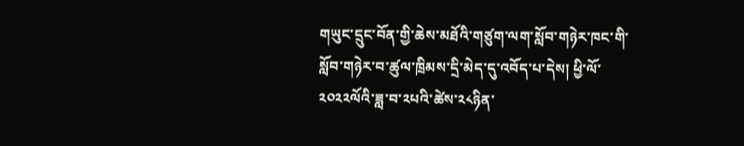གཡུང་དྲུང་བོན་གྱི་ཆེས་མཐོའི་གཙུག་ལག་སློབ་གཉེར་ཁང་གི་སློབ་གཉེར་བ་ཚུལ་ཁྲིམས་དྲི་མེད་དུ་འབོད་པ་དེས། ཕྱི་ལོ་༢༠༢༢ལོའི་ཟླ་བ་༢པའི་ཚེས་༢༨ཉིན་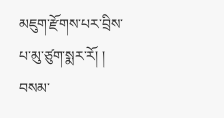མཇུག་རྫོགས་པར་བྲིས་པ་མུ་ཙུག་སྨར་རོ། །
བསམ་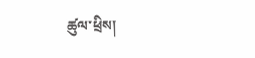ཚུལ་ཕྲིས།